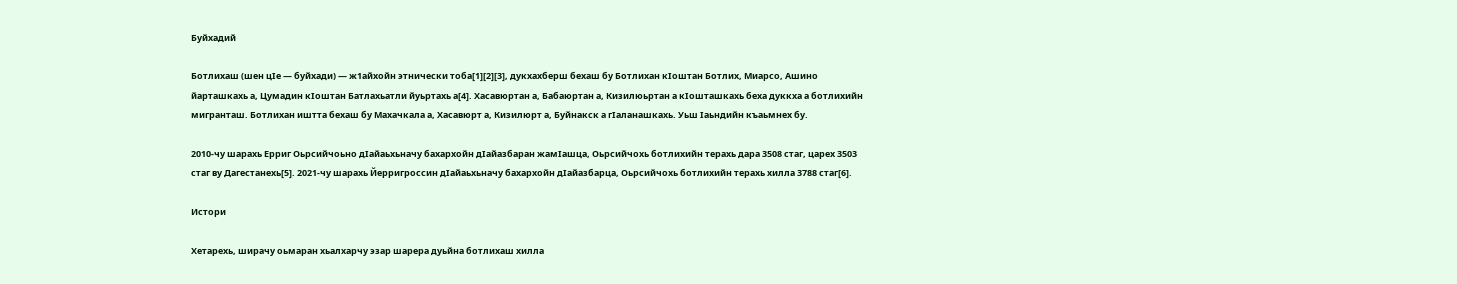Буйхадий

Ботлихаш (шен цӀе — буйхади) — ж1айхойн этнически тоба[1][2][3], дукхахберш бехаш бу Ботлихан кӀоштан Ботлих, Миарсо, Ашино йарташкахь а, Цумадин кӀоштан Батлахьатли йуьртахь а[4]. Хасавюртан а, Бабаюртан а, Кизилюьртан а кӀошташкахь беха дуккха а ботлихийн мигранташ. Ботлихан иштта бехаш бу Махачкала а, Хасавюрт а, Кизилюрт а, Буйнакск а гӀаланашкахь. Уьш Ӏаьндийн къаьмнех бу.

2010-чу шарахь Ерриг Оьрсийчоьно дӀайаьхьначу бахархойн дӀайазбаран жамӀашца, Оьрсийчохь ботлихийн терахь дара 3508 стаг, царех 3503 стаг ву Дагестанехь[5]. 2021-чу шарахь Йерригроссин дӀайаьхьначу бахархойн дӀайазбарца, Оьрсийчохь ботлихийн терахь хилла 3788 стаг[6].

Истори

Хетарехь, ширачу оьмаран хьалхарчу эзар шарера дуьйна ботлихаш хилла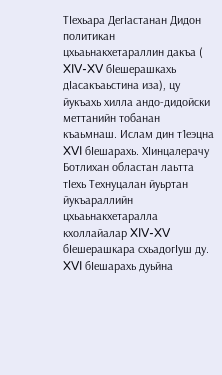ТӀехьара ДегӀастанан Дидон политикан цхьаьнакхетараллин дакъа ( XIV-XV бӀешерашкахь дӀасакъаьстина иза), цу йукъахь хилла андо-дидойски меттанийн тобанан къаьмнаш. Ислам дин т1еэцна XVI бӀешарахь. ХӀинцалерачу Ботлихан областан лаьтта тӀехь Технуцалан йуьртан йукъараллийн цхьаьнакхетаралла кхоллайалар XIV-XV бӀешерашкара схьадогӀуш ду. XVI бӀешарахь дуьйна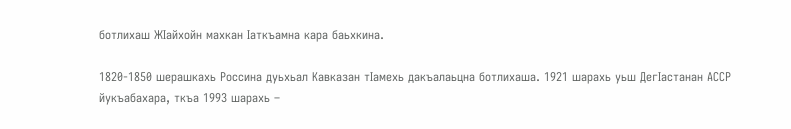ботлихаш ЖӀайхойн махкан Ӏаткъамна кара баьхкина.

1820-1850 шерашкахь Россина дуьхьал Кавказан тӀамехь дакъалаьцна ботлихаша. 1921 шарахь уьш ДегӀастанан АССР йукъабахара, ткъа 1993 шарахь –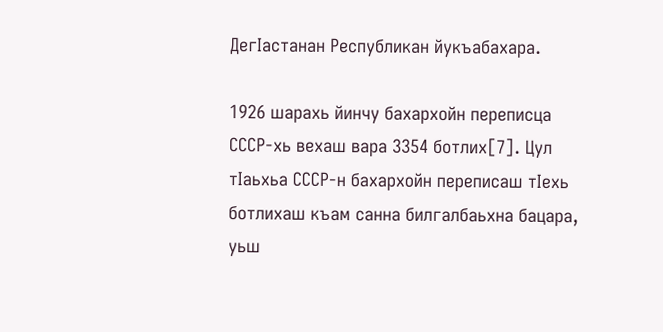ДегӀастанан Республикан йукъабахара.

1926 шарахь йинчу бахархойн переписца СССР-хь вехаш вара 3354 ботлих[7]. Цул тӀаьхьа СССР-н бахархойн переписаш тӀехь ботлихаш къам санна билгалбаьхна бацара, уьш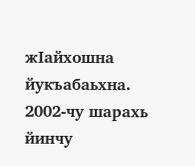жӀайхошна йукъабаьхна. 2002-чу шарахь йинчу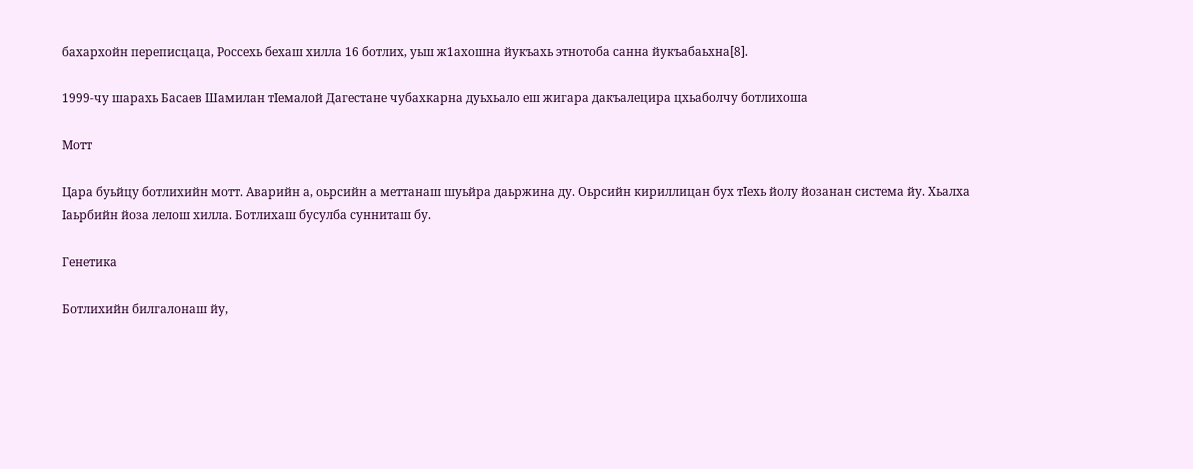бахархойн переписцаца, Россехь бехаш хилла 16 ботлих, уьш ж1ахошна йукъахь этнотоба санна йукъабаьхна[8].

1999-чу шарахь Басаев Шамилан тӀемалой Дагестане чубахкарна дуьхьало еш жигара дакъалецира цхьаболчу ботлихоша

Мотт

Цара буьйцу ботлихийн мотт. Аварийн а, оьрсийн а меттанаш шуьйра даьржина ду. Оьрсийн кириллицан бух тӀехь йолу йозанан система йу. Хьалха Ӏаьрбийн йоза лелош хилла. Ботлихаш бусулба сунниташ бу.

Генетика

Ботлихийн билгалонаш йу,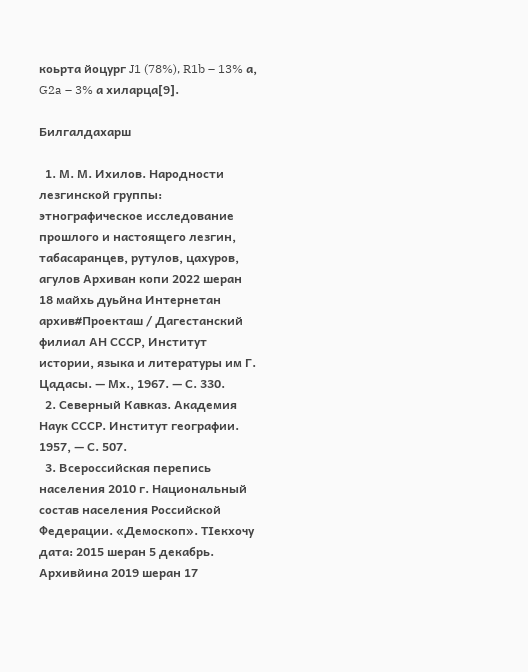коьрта йоцург J1 (78%), R1b – 13% а, G2a – 3% а хиларца[9].

Билгалдахарш

  1. М. М. Ихилов. Народности лезгинской группы: этнографическое исследование прошлого и настоящего лезгин, табасаранцев, рутулов, цахуров, агулов Архиван копи 2022 шеран 18 майхь дуьйна Интернетан архив#Проекташ / Дагестанский филиал АН СССР, Институт истории, языка и литературы им Г. Цадасы. — Мх., 1967. — С. 330.
  2. Северный Кавказ. Академия Наук СССР. Институт географии. 1957, — С. 507.
  3. Всероссийская перепись населения 2010 г. Национальный состав населения Российской Федерации. «Демоскоп». ТӀекхочу дата: 2015 шеран 5 декабрь. Архивйина 2019 шеран 17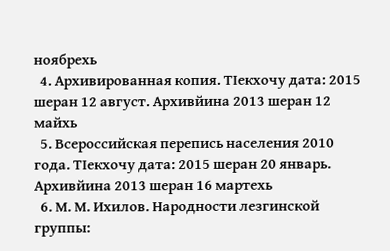ноябрехь
  4. Архивированная копия. ТӀекхочу дата: 2015 шеран 12 август. Архивйина 2013 шеран 12 майхь
  5. Всероссийская перепись населения 2010 года. ТӀекхочу дата: 2015 шеран 20 январь. Архивйина 2013 шеран 16 мартехь
  6. М. М. Ихилов. Народности лезгинской группы: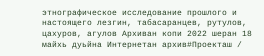этнографическое исследование прошлого и настоящего лезгин, табасаранцев, рутулов, цахуров, агулов Архиван копи 2022 шеран 18 майхь дуьйна Интернетан архив#Проекташ /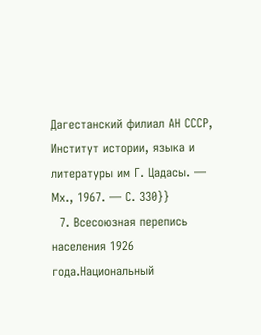Дагестанский филиал АН СССР, Институт истории, языка и литературы им Г. Цадасы. — Мх., 1967. — С. 330}}
  7. Всесоюзная перепись населения 1926 года.Национальный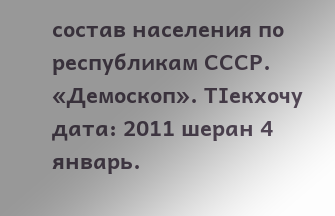состав населения по республикам СССР. «Демоскоп». ТӀекхочу дата: 2011 шеран 4 январь.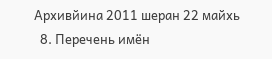Архивйина 2011 шеран 22 майхь
  8. Перечень имён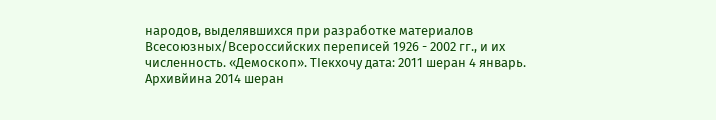народов, выделявшихся при разработке материалов Всесоюзных/Всероссийских переписей 1926 - 2002 гг., и их численность. «Демоскоп». ТӀекхочу дата: 2011 шеран 4 январь. Архивйина 2014 шеран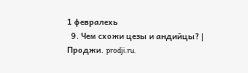1 февралехь
  9. Чем схожи цезы и андийцы? | Проджи. prodji.ru.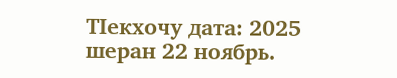ТӀекхочу дата: 2025 шеран 22 ноябрь.